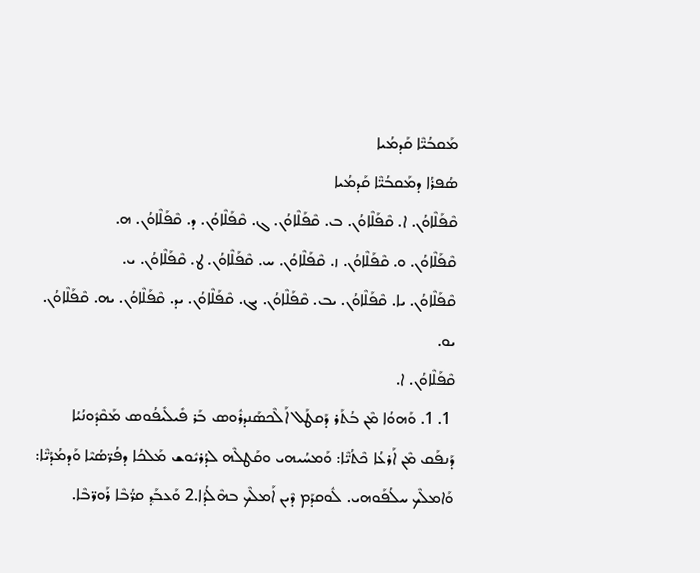ܡܰܩܒܳܝ̈ܶܐ ܩܰܕܡܳܝܐ
ܣܳܦܪܳܐ ܕܡܰܩܒܳܝ̈ܶܐ ܩܰܕܡܳܝܐ
ܩܶܦܰܠܶܐܘܳܢ. ܐ. ܩܶܦܰܠܶܐܘܳܢ. ܒ. ܩܶܦܰܠܶܐܘܳܢ. ܓ. ܩܶܦܰܠܶܐܘܳܢ. ܕ. ܩܶܦܰܠܶܐܘܳܢ. ܗ.
ܩܶܦܰܠܶܐܘܳܢ. ܘ. ܩܶܦܰܠܶܐܘܳܢ. ܙ. ܩܶܦܰܠܶܐܘܳܢ. ܚ. ܩܶܦܰܠܶܐܘܳܢ. ܛ. ܩܶܦܰܠܶܐܘܳܢ. ܝ.
ܩܶܦܰܠܶܐܘܳܢ. ܝܐ. ܩܶܦܰܠܶܐܘܳܢ. ܝܒ. ܩܶܦܰܠܶܐܘܳܢ. ܝܓ. ܩܶܦܰܠܶܐܘܳܢ. ܝܕ. ܩܶܦܰܠܶܐܘܳܢ. ܝܗ. ܩܶܦܰܠܶܐܘܳܢ. ܝܘ.
ܩܶܦܰܠܶܐܘܳܢ. ܐ.
 1. 1. ܘܰܗܘܳܐ ܡܶܢ ܒܳܬܰܪ ܕܰܩܛܰܠ ܐܰܠܶܟܣܰܢܕܪܽܘܣ ܒܰܪ ܦܺܝܠܺܝܦܳܘܣ ܡܰܩܶܕܽܘܢܳܝܳܐ ܕܰܢܦܰܩ ܡܶܢ ܐܰܪܥܳܐ ܟܶܬܳܝ̈ܶܐ: ܘܰܡܚܳܝܗܝ ܘܩܰܛܠܶܗ ܠܕܳܪܝܽܘܫ ܡܰܠܟܳܐ ܕܦܳܪ̈ܣܳܝܶܐ ܘܰܕܡܳܕܳܝ̈ܶܐ: ܘܰܐܡܠܶܟ ܚܠܳܦܰܘܗܝ. ܠܽܘܩܕܰܡ ܕܶܝܢ ܐܰܡܠܶܟ ܒܗܶܠܳܕܳܐ.2 ܘܰܥܒܰܕ݂ ܩܪ̈ܳܒܶܐ ܪܰܘܪ̈ܒܶܐ.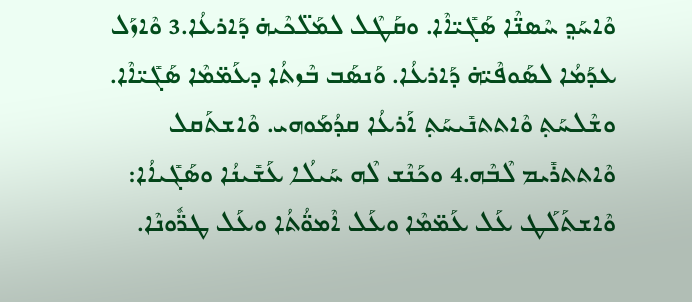ܘܶܐܚܰܕ݂ ܚܶܣܢ̈ܶܐ ܣܰܓܺܝ̈ܐܶܐ. ܘܩܰܛܶܠ ܠܡܰܠ̈ܟܶܝܗ̇ ܕܰܐܪܥܳܐ.3 ܘܶܐܙܰܠ ܥܕܰܡܳܐ ܠܣܰܘܦܶܝ̈ܗ̇ ܕܰܐܪܥܳܐ. ܘܰܢܣܰܒ ܒܶܙܬܳܐ ܕܥܰܡ̈ܡܶܐ ܣܰܓܺܝ̈ܐܶܐ. ܘܫܶܠܚܰܬ݂ ܘܶܐܬܬܢܺܝܚܰܬ݂ ܐܰܪܥܳܐ ܩܕܳܡܰܘܗܝ. ܘܶܐܫܬܰܩܠ ܘܶܐܬܬܪܺܝܡ ܠܶܒܶܗ.4 ܘܟܰܢܶܫ ܠܶܗ ܚܰܝܠܳܐ ܥܰܫܺܝܢܳܐ ܘܣܰܓܺܝܐܳܐ: ܘܶܐܫܬܰܠܰܛ ܥܰܠ ܥܰܡ̈ܡܶܐ ܘܥܰܠ ܐܶܡܘ̈ܳܬܳܐ ܘܥܰܠ ܛܪ̈ܽܘܢܶܐ.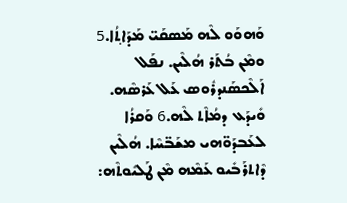ܘܰܗܘܰܘ ܠܶܗ ܡܰܣܩܰܝ̈ ܡܰܕܰܐܬ݂ܳܐ.5 ܘܡܶܢ ܒܳܬܰܪ ܗܳܠܶܝܢ. ܢܦܰܠ ܐܰܠܶܟܣܰܢܕܪܽܘܣ ܥܰܠ ܥܰܪܣܶܗ. ܘܺܝܕܰܥ ܕܡܳܐܶܬ ܠܶܗ.6 ܘܰܩܪܳܐ ܠܥܰܒܕܰܘ̈ܗܝ ܡܫܰܒ̈ܚܶܐ. ܗܳܠܶܝܢ ܕܶܐܬܪܰܒܺܝܘ ܥܰܡܶܗ ܡܶܢ ܛܰܠܝܽܘܬܶܗ: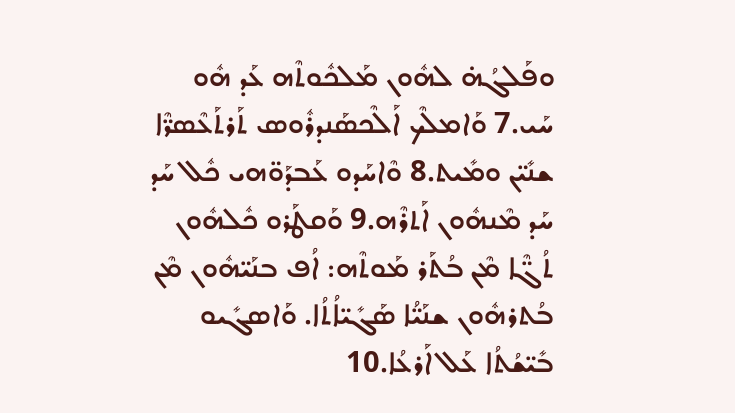ܘܦܰܠܓܳܗ̇ ܠܗܽܘܢ ܡܰܠܟܽܘܬܶܗ ܥܰܕ ܗܽܘ ܚܰܝ.7 ܘܰܐܡܠܶܟ ܐܰܠܶܟܣܰܢܕܪܽܘܣ ܬܰܪܬܰܥܶܣܖ̈ܶܐ ܫܢܺܝ̈ܢ ܘܡܺܝܬ.8 ܘܶܐܚܰܕܘ ܥܰܒܕܰܘ̈ܗܝ ܟܽܠ ܚܰܕ ܚܰܕ ܡܶܢܗܽܘܢ ܐܰܬܪܶܗ.9 ܘܰܩܛܰܪܘ ܟܽܠܗܽܘܢ ܬܳܓ̈ܶܐ ܡܶܢ ܒܳܬܰܪ ܡܰܘܬܶܗ: ܐܳܦ ܒܢܰܝ̈ܗܽܘܢ ܡܶܢ ܒܳܬܪܗܽܘܢ ܫܢܰܝ̈ܳܐ ܣܰܓܺܝ̈ܐܳܬܳܐ. ܘܰܐܣܓܺܝܘ ܒܺܝ̈ܫܳܬܳܐ ܥܰܠ ܐܰܪܥܳܐ.10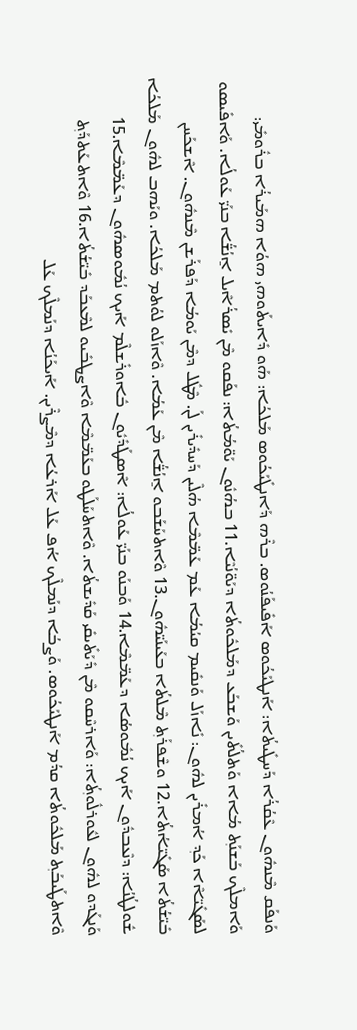ܘܰܢܦܰܩ ܡܶܢܗܽܘܢ ܥܶܩܳܪܳܐ ܕܰܚܛܺܝܬܳܐ: ܐܰܢܛܝܰܟܳܘܣ ܐܰܦܺܝܦܰܢܳܘܣ. ܒܪܶܗ ܕܰܐܢܛܺܝܰܟܳܘܣ ܡܰܠܟܳܐ: ܗܰܘ ܕܺܐܝܬܰܘܗܝ ܗܘܳܐ ܗܡܰܝܪܳܐ ܒܪܽܘܡܺܝ: ܘܰܐܡܠܶܟ ܒܰܫܢܰܬ݂ ܡܳܐܐ ܘܰܬܠܳܬܺܝܢ ܘܰܫܒܰܥ ܕܡܰܠܟܽܘܬܳܐ ܕܝܰܘ̈ܢܳܝܶܐ.11 ܒܗܳܢܽܘܢ ܝܰܘ̈ܡܳܬܳܐ: ܢܦܰܩܘ ܡܶܢ ܝܺܣܪܳܐܶܝܠ ܐ̱ܢܳܫ̈ܳܐ ܒܢܰܝ̈ ܥܰܘܠܳܐ. ܘܰܐܦܺܝܣܘ ܠܣܰܓܺܝ̈ܐܶܐ ܟܰܕ݂ ܐܳܡܪܺܝܢ ܠܗܽܘܢ: ܢܺܐܙܰܠ ܘܰܢܩܺܝܡ ܩܝܳܡܳܐ ܥܰܡ ܥܰܡ̈ܡܶܐ ܗܳܠܶܝܢ ܕܰܚܕܺܝܪܺܝܢ ܠܰܢ. ܡܶܛܽܠ ܕܡܶܢ ܝܰܘܡܳܐ ܕܰܦܪܰܫܢ ܡܶܢܗܽܘܢ. ܐܶܫܟܰܚܢ ܒܺܝ̈ܫܳܬܳܐ ܣܰܓܺܝ̈ܐܳܬܳܐ.12 ܘܫܶܦܪܰܬ݂ ܡܶܠܬܳܐ ܒܥܰܝܢܰܝ̈ܗܽܘܢ.13 ܘܶܐܬܚܰܫܰܒܘ ܐ̱ܢܳܫ̈ܳܐ ܡܶܢ ܥܰܡܳܐ. ܘܶܐܙܰܠܘ ܠܘܳܬܡ ܡܰܠܟܳܐ. ܘܝܰܗܒ ܠܗܽܘܢ ܡܰܠܟܳܐ ܫܽܘܠܛܳܢܳܐ: ܕܢܶܥܒܕܽܘܢ ܐܰܝܟ ܢܳܡܽܘܣܳܐ ܕܥܰܡ̈ܡܶܐ.14 ܘܰܒܢܰܘ ܒܢܰܝ̈ ܥܰܘܠܳܐ: ܐܶܣܛܰܕܺܝܽܘܢ ܒܽܐܘܪܺܫܠܶܡ ܐܰܝܟ ܢܳܡܽܘܣܗܽܘܢ ܕܥܰܡ̈ܡܶܐ.15 ܘܰܢܓܰܕܘ ܠܗܽܘܢ ܠܥܽܘܪܠܽܘܬ݂ܳܐ: ܘܰܐܪܚܶܩܘ ܡܶܢ ܕܺܝܰܬܺܝܩܺܝ ܩܰܕܺܝܫܬܳܐ. ܘܶܐܬܚܰܠܰܛܘ ܒܥܰܡ̈ܡܶܐ ܘܶܐܨܛܒܺܝܘ ܠܡܶܥܒܰܕ ܒܺܝ̈ܫܳܬܳܐ.16 ܘܶܐܬܥܰܬܕܰܬ݂ ܘܶܐܬܛܰܝܒܰܬ݂ ܡܰܠܟܽܘܬܳܐ ܩܕܳܡ ܐܰܢܛܝܰܟܳܘܣ. ܘܰܨܒܳܐ ܕܢܰܡܠܶܟ ܐܳܦ ܥܰܠ ܐܰܪܥܳܐ ܕܡܶܨܪܶܝܢ. ܐܰܝܟܰܢܳܐ ܕܢܰܡܠܶܟ ܥܰܠ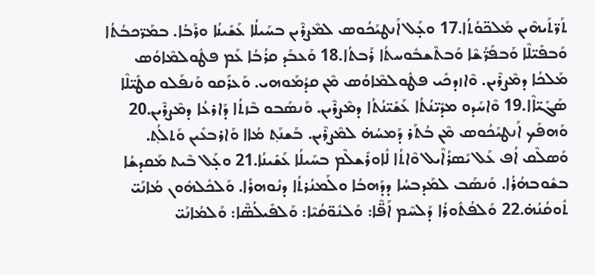ܬܰܪ̈ܬܰܝܗܶܝܢ ܡܰܠܟ̈ܘܳܬܳܐ.17 ܘܥ̣ܰܠ ܐܰܢܛܝܰܟܳܘܣ ܠܡܶܨܪܶܝܢ ܒܚܰܝܠܳܐ ܥܰܫܺܝܢܳܐ ܘܪܰܒܳܐ. ܒܡܰܪ̈ܟܒܳܬܳܐ ܘܰܒܦܺܝ̈ܠܶܐ ܘܰܒܦܰܪ̈ܳܫܶܐ ܘܰܒܬܶܫܒܽܘܚܬܳܐ ܪܰܒܬܳܐ.18 ܘܰܥܒܰܕ ܩܪܳܒܳܐ ܥܰܡ ܦܛܽܘܠܡܶܐܘܳܣ ܡܰܠܟܳܐ ܕܡܶܨܪܶܝܢ. ܘܶܐܙܕܟܺܝ ܦܛܽܘܠܡܶܐܘܳܣ ܡܶܢ ܩܕܳܡܰܘܗܝ. ܘܰܥܪܰܩܘ ܘܰܢܦܰܠܘ ܩܛܺܝ̈ܠܶܐ ܣܰܓܺܝ̈ܐܶܐ.19 ܘܶܐܚܰܕܘ ܡܕܺܝ̈ܢܳܬܳܐ ܥܰܫܺܝ̈ܢܳܬܳܐ ܕܡܶܨܪܶܝܢ. ܘܰܢܣܰܒܘ ܒܶܙܬܳܐ ܕܰܐܪܥܳܐ ܕܡܶܨܪܶܝܢ.20 ܘܰܗܦܰܟ ܐܰܢܛܝܰܟܳܘܣ ܡܶܢ ܒܳܬܰܪ ܕܰܡܚܳܗ̇ ܠܡܶܨܪܶܝܢ. ܒܰܫܢܰܬ݂ ܡܳܐܐ ܘܰܐܪܒܥܺܝܢ ܘܰܬܠܳܬ݂. ܘܰܣܠܶܩ ܐܳܦ ܥܰܠ ܝܺܣܪܳܐܶܝܠ ܘܶܐܬܳܐ ܠܽܐܘܪܺܫܠܶܡ ܒܚܰܝܠܳܐ ܥܰܫܺܝܢܳܐ.21 ܘܥ̣ܰܠ ܒܶܝܬ ܡܰܩܕܫܳܐ ܒܫܽܘܒܗܳܪܳܐ. ܘܰܢܣܰܒ ܠܡܰܕܒܚܳܐ ܕܕܰܗܒܳܐ ܘܠܰܡܢܳܪܬܳܐ ܕܢܽܘܗܪܳܐ. ܘܰܠܟܽܠܗܽܘܢ ܡܳܐܢܰܝ̈ ܬܽܘܩܳܢܳܗ̇.22 ܘܰܠܦܳܬܽܘܪܳܐ ܕܰܠܚܶܡ ܐܰܦ̈ܶܐ: ܘܰܠܢܽܘ̈ܩܳܝܶܐ: ܘܰܠܦܺܝܠܳܣ̈ܶܐ: ܘܰܠܡܳܐܢܰܝ̈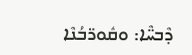ܕܶܒܚ̈ܶܐ: ܘܩܽܘܪ̈ܒܳܢܶܐ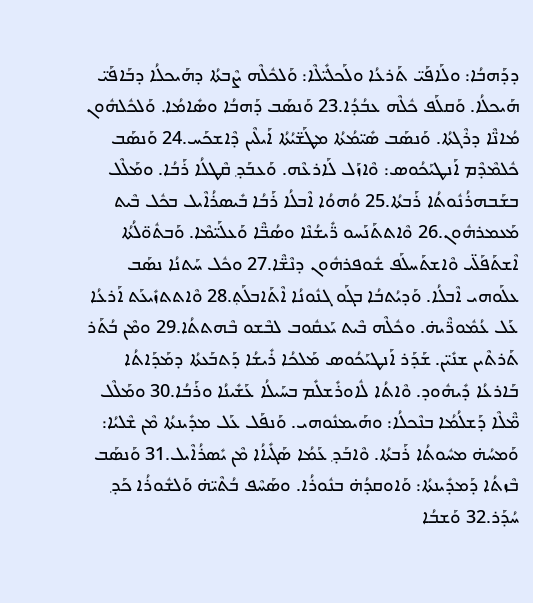ܕܕܰܗܒܳܐ: ܘܠܰܐܦܰܝ̈ ܬܰܪܥܳܐ ܘܠܰܟܠܺܝ̈ܠܶܐ: ܘܰܠܟܽܠܶܗ ܨܶܒܬܳܐ ܕܗܰܝܟܠܳܐ ܕܒܰܐܦܰܝ̈ ܗܰܝܟܠܳܐ. ܘܰܩܠܰܦ ܟܽܠܶܗ ܥܒܳܕܳܐ.23 ܘܰܢܣܰܒ ܕܰܗܒܳܐ ܘܣܺܐܡܳܐ. ܘܰܠܟܽܠܗܽܘܢ ܡܳܐܢ̈ܶܐ ܕܪܶܓܬܳܐ. ܘܰܢܣܰܒ ܣܺܝ̈ܡܳܬܳܐ ܡܛܰܫ̈ܝܳܬܳܐ ܐܰܝܠܶܝܢ ܕܶܐܫܟܰܚ.24 ܘܰܢܣܰܒ ܟܽܠܡܶܕܶܡ ܐܰܢܛܝܰܟܳܘܣ: ܘܶܐܙܰܠ ܠܰܐܪܥܶܗ. ܘܰܥܒܰܕ݂ ܩܶܛܠܳܐ ܪܰܒܳܐ. ܘܡܰܠܶܠ ܒܫܰܒܗܪܳܢܽܘܬܳܐ ܪܰܒܬܳܐ.25 ܘܳܗܘܳܐ ܐܶܒܠܳܐ ܪܰܒܳܐ ܒܺܝܣܪܳܐܶܝܠ ܒܟܽܠ ܒܶܝܬ ܡܰܥܡܪܗܽܘܢ.26 ܘܶܐܬܬܰܢܰܚܘ ܪ̈ܺܝܫܳܢܶܐ ܘܣܳܒ̈ܶܐ ܘܰܥܠܰܝ̈ܡܶܐ. ܘܰܒܬܽܘ̈ܠܳܬܳܐ ܐܶܫܬܰܦܰܠ̈ܝ ܘܶܐܫܬܰܚܠܰܦ ܫܽܘܦܪܗܽܘܢ ܕܢܶܫ̈ܶܐ.27 ܘܟܽܠ ܚܰܬܢܳܐ ܢܣܰܒ ܥܠܰܘܗܝ ܐܶܒܠܳܐ. ܘܰܕܝܳܬܒܳܐ ܒܓܰܘ ܓܢܽܘܢܳܐ ܐܶܬܰܐܒܠܰܬ݂.28 ܘܶܐܬܬܙܺܝܥܰܬ ܐܰܪܥܳܐ ܥܰܠ ܥܳܡܽܘܪ̈ܶܝܗ̇. ܘܟܽܠܶܗ ܒܶܝܬ ܝܰܥܩܽܘܒ ܠܒܶܫܘ ܒܶܗܬܬܳܐ.29 ܘܡܶܢ ܒܳܬܰܪ ܬܰܪܬܶܝܢ ܫܢܺܝ̈ܢ. ܫܰܕܰܪ ܐܰܢܛܝܰܟܳܘܣ ܡܰܠܟܳܐ ܪܺܝܫܳܐ ܕܰܬܒܰܥܬܳܐ ܕܡܰܕܰܐܬܳܐ ܒܰܐܪܥܳܐ ܕܺܝܗܽܘܕ. ܘܶܐܬܳܐ ܠܽܐܘܪܺܫܠܺܡ ܒܚܰܝܠܳܐ ܥܰܫܺܝܢܳܐ ܘܪܰܒܳܐ.30 ܘܡܰܠܶܠ ܡ̈ܶܠܶܐ ܕܰܫܠܳܡܳܐ ܒܢܶܟܠܳܐ: ܘܗܰܝܡܢܽܘܗܝ. ܘܰܢܦܰܠ ܥܰܠ ܡܕܺܝܢܬܳܐ ܡܶܢ ܫܶܠܝܳܐ: ܘܰܡܚܳܗ̇ ܡܚܽܘܬܳܐ ܪܰܒܬܳܐ. ܘܶܐܒܰܕ݂ ܥܰܡܳܐ ܣܰܓܺܝܐܳܐ ܡܶܢ ܝܺܣܪܳܐܶܝܠ.31 ܘܰܢܣܰܒ ܒܶܙܬܳܐ ܕܰܡܕܺܝܢܬܳܐ: ܘܰܐܘܩܕܳܗ̇ ܒܢܽܘܪܳܐ. ܘܣܰܚܶܦ ܒܳܬܶܝ̈ܗ̇ ܘܰܠܫܽܘܪܳܐ ܟܰܕ݂ ܚܳܕܰܪ.32 ܘܰܫܒܳܐ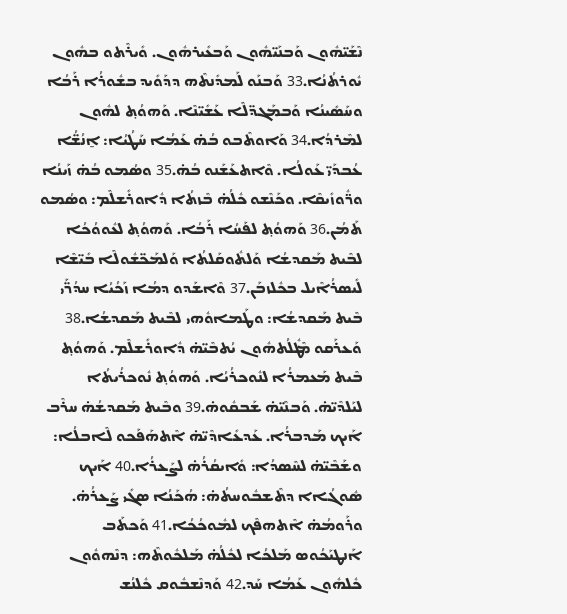ܢܶܫܰܝ̈ܗܽܘܢ ܘܰܒܢܰܝ̈ܗܽܘܢ ܘܰܒܥܺܝܪܗܽܘܢ. ܘܺܝܪܶܬܘ ܒܗܽܘܢ ܝܽܘܪܬܳܢܳܐ.33 ܘܰܒܢܰܘ ܠܰܡܕܺܢܬܶܗ ܕܕܰܘܺܝܕ ܒܫܽܘܪܳܐ ܪܰܒܳܐ ܘܚܰܣܺܝܢܳܐ ܘܰܒܡܰܓܕ̈ܠܶܐ ܥܰܫܺܝ̈ܢܶܐ. ܘܰܗܘܳܬ݂ ܠܗܽܘܢ ܠܡܶܪܕܳܐ.34 ܘܰܐܘܬܶܒܘ ܒܳܗ̇ ܥܰܡܳܐ ܚܰܛܳܝܳܐ: ܐ̱ܢܳܫ̈ܳܐ ܥܳܒܕܰܝ̈ ܥܰܘܠܳܐ. ܘܶܐܬܥܰܫܰܢܘ ܒܳܗ̇.35 ܘܣܳܡܘ ܒܳܗ̇ ܙܰܝܢܳܐ ܘܪ̈ܽܘܙܺܝܩܶܐ. ܘܟܰܢܶܫܘ ܟܽܠܳܗ̇ ܒܶܙܬܳܐ ܕܽܐܘܪܺܫܠܶܡ: ܘܣܳܡܘ ܬܰܡܳܢ.36 ܘܰܗܘܳܬ݂ ܠܦܰܚܳܐ ܪܰܒܳܐ. ܘܰܗܘܳܬ݂ ܠܥܽܘܘܳܟܳܐ ܠܒܶܝܬ ܡܰܩܕܫܳܐ ܘܰܠܬܽܘܩܰܠܬܳܐ ܘܰܠܡܰܟ̈ܫܽܘܠܶܐ ܒܺܝ̈ܫܶܐ ܠܺܝܣܪܳܐܶܝܠ ܒܟܽܠܙܒܰܢ.37 ܘܶܐܫܰܕܘ ܕܡܳܐ ܙܰܟܳܝܳܐ ܚܕܳܖ̈ܰܝ ܒܶܝܬ ܡܰܩܕܫܳܐ: ܘܛܰܡܐܘܽܗܝ ܠܒܶܝܬ ܡܰܩܕܫܳܐ.38 ܘܰܥܪܰܩܘ ܡܶܛܽܠܳܬܗܽܘܢ ܝܳܬܒܶܝ̈ܗ̇ ܕܽܐܘܪܺܫܠܶܡ. ܘܰܗܘܳܬ݂ ܒܶܝܬ ܡܰܥܡܪܳܐ ܠܢܽܘܟܪܳܝܳܐ. ܘܰܗܘܳܬ݂ ܢܽܘܟܪܳܝܬܳܐ ܠܝܰܠܕܶܝ̈ܗ̇. ܘܰܒܢܶܝ̈ܗ̇ ܫܰܒܩܽܘܗ̇.39 ܘܒܶܝܬ ܡܰܩܕܫܳܗ̇ ܚܪܶܒ ܐܰܝܟ ܡܰܕܒܪܳܐ. ܥܰܕܥܺܐܕܶܝ̈ܗ̇ ܐܶܬܗܰܦܰܟܘ ܠܶܐܒܠܳܐ: ܘܫܰܒܶܝ̈ܗ̇ ܠܚܶܣܕܳܐ: ܘܺܐܝܩܳܪܳܗ̇ ܠܨܰܥܪܳܐ.40 ܐܰܝܟ ܣܽܘܓܳܐܐ ܕܬܶܫܒܽܘܚܬܳܗ̇: ܗܳܟܰܢܳܐ ܣܓܺܝ ܨܰܥܪܳܗ̇. ܘܪܰܘܡܳܗ̇ ܐܶܬܗܦܶܟ ܠܡܽܘܟܳܟܳܐ.41 ܘܰܟܬܰܒ ܐܰܢܛܝܰܟܳܘܣ ܡܰܠܟܳܐ ܠܟܽܠܳܗ̇ ܡܰܠܟܽܘܬܶܗ: ܕܢܶܗܘܽܘܢ ܟܽܠܗܽܘܢ ܥܰܡܳܐ ܚܰܕ.42 ܘܰܕܢܶܫܒܽܘܩ ܟܽܠܢܳܫ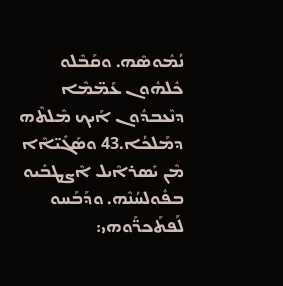ܢܳܡܽܘܣܶܗ. ܘܩܰܒܶܠܘ ܟܽܠܗܽܘܢ ܥܰܡ̈ܡܶܐ ܕܢܶܥܒܕܽܘܢ ܐܰܝܟ ܡܶܠܬܶܗ ܕܡܰܠܟܳܐ.43 ܘܣܰܓܺܝ̈ܐܶܐ ܡܶܢ ܝܺܣܪܐܶܝܠ ܐܶܨܛܒܺܝܘ ܒܦܽܘܠܚܳܢܶܗ. ܘܕܰܒܰܚܘ ܠܰܦܬܰܟܖ̈ܰܘܗܝ: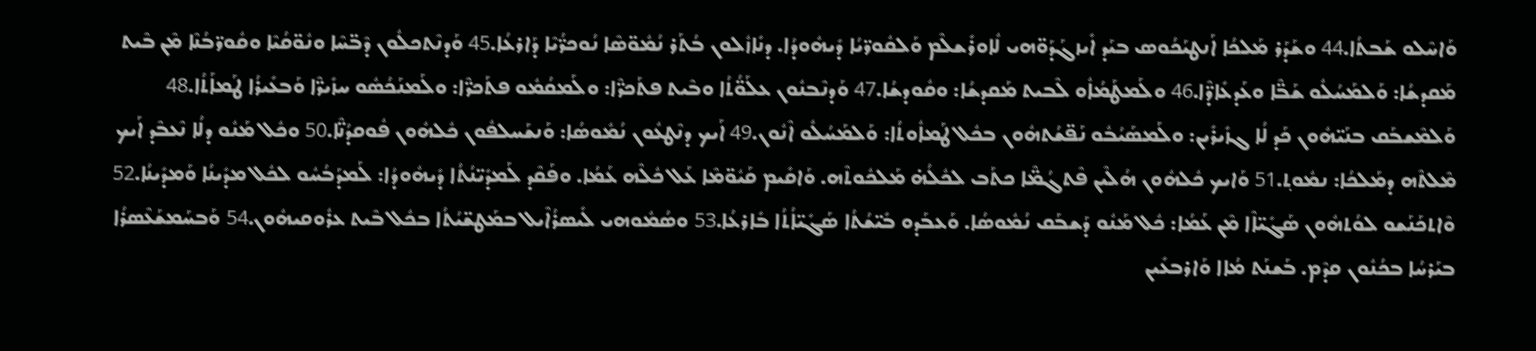ܘܰܐܚܶܠܘ ܫܰܒܬܳܐ.44 ܘܫܰܕܰܪ ܡܰܠܟܳܐ ܐܰܢܛܝܰܟܳܘܣ ܒܝܰܕ ܐܺܝܙܓܰܕܰܘ̈ܗܝ ܠܽܐܘܪܺܫܠܶܡ ܘܰܠܩܽܘܪ̈ܝܳܐ ܕܺܝܗܽܘܕܳܐ. ܕܢܺܐܙܽܠܘܢ ܒܳܬܰܪ ܢܳܡܽܘ̈ܣܶܐ ܢܳܘܟܪ̈ܳܝܶܐ ܕܰܐܪܥܳܐ.45 ܘܰܕܢܶܬܟܠܽܘܢ ܕܶܒ̈ܚܶܐ ܘܢܽܘ̈ܩܳܝܶܐ ܘܩܽܘܪ̈ܒܳܢܶܐ ܡܶܢ ܒܶܝܬ ܡܰܩܕܫܳܐ: ܘܰܠܡܰܚܳܠܽܘ ܫܰܒ̈ܶܐ ܘܥܰܕܥܺܐܕ̈ܶܐ.46 ܘܠܰܡܛܰܡܳܐܽܘ ܠܶܒܝܬ ܡܰܩܕܫܳܐ: ܘܩܽܘܕܫܳܐ.47 ܘܰܕܢܶܒܢܽܘܢ ܥܠܰܘ̈ܳܬܳܐ ܘܒܶܝܬ ܦܬܰܟܖ̈ܶܐ: ܘܠܰܡܩܳܡܽܘ ܦܬܰܟܖ̈ܶܐ: ܘܠܰܡܢܰܟܳܣܽܘ ܚܙܺܝܖ̈ܶܐ ܘܰܒܥܺܝܪܳܐ ܛܰܡܐܰܬܳܐ.48 ܘܰܠܡܶܫܒܰܩ ܒܢܰܝ̈ܗܽܘܢ ܟܰܕ ܠܳܐ ܓܙܺܝܪܺܝܢ: ܘܠܰܡܣܰܝܳܒܽܘ ܢܰܦ̈ܫܳܬܗܽܘܢ ܒܟܽܠ ܛܰܡܐܽܘܬܳܐ: ܘܰܠܡܰܚܳܠܽܘ ܐܶܢܽܘܢ.49 ܐܰܝܟ ܕܢܶܛܥܽܘܢ ܢܳܡܽܘܣܳܐ: ܘܰܢܫܰܚܠܦܽܘܢ ܟܽܠܗܽܘܢ ܦܽܘܩܕܳܢ̈ܶܐ.50 ܘܟܽܠ ܡܰܢܽܘ ܕܠܳܐ ܢܶܥܒܶܕ ܐܰܝܟ ܡܶܠܬܶܗ ܕܡܰܠܟܳܐ: ܢܡܽܘܬ݂.51 ܘܰܐܝܟ ܟܽܠܗܽܘܢ ܗܳܠܶܝܢ ܦܶܬܓܳܡ̈ܶܐ ܟܬܰܒ ܠܟܽܠܳܗ̇ ܡܰܠܟܽܘܬܶܗ. ܘܰܐܩܺܝܡ ܩܰܝܽܘ̈ܡܶܐ ܥܰܠ ܟܽܠܶܗ ܥܰܡܳܐ. ܘܦܰܩܶܕ ܠܰܡܕܺܝ̈ܢܳܬܳܐ ܕܺܝܗܽܘܕܳܐ: ܠܰܡܕܰܒܳܚܽܘ ܠܟܽܠ ܡܕܺܝܢܳܐ ܘܰܡܕܺܝܢܳܐ.52 ܘܶܐܬܟܰܢܰܫܘ ܠܘܳܬܗܽܘܢ ܣܰܓܺܝ̈ܐܶܐ ܡܶܢ ܥܰܡܳܐ: ܟܽܠ ܡܰܢܽܘ ܕܰܫܒܰܩ ܢܳܡܽܘܣܳܐ. ܘܰܥܒܰܕܘ ܒܺܝ̈ܫܳܬܳܐ ܣܰܓܺܝ̈ܐܳܬܳܐ ܒܺܐܪܥܳܐ.53 ܘܣܳܡܽܘܗܝ ܠܺܝܣܪܳܐܶܝܠ ܒܡܰܛܫ̈ܝܳܬܳܐ ܒܟܽܠ ܒܶܝܬ ܥܪܽܘܩܝܗܽܘܢ.54 ܘܰܒܚܰܡܫܰܥܶܣܪܳܐ ܒܝܰܪܚܳܐ ܒܟܳܢܽܘܢ ܩܕܶܡ. ܒܰܫܢܰܬ ܡܳܐܐ ܘܰܐܪܒܥܺܝܢ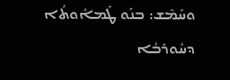ܘܚܰܡܶܫ: ܒܢܰܘ ܛܰܡܐܽܘܬܳܐ ܕܚܽܘܪܒܳܐ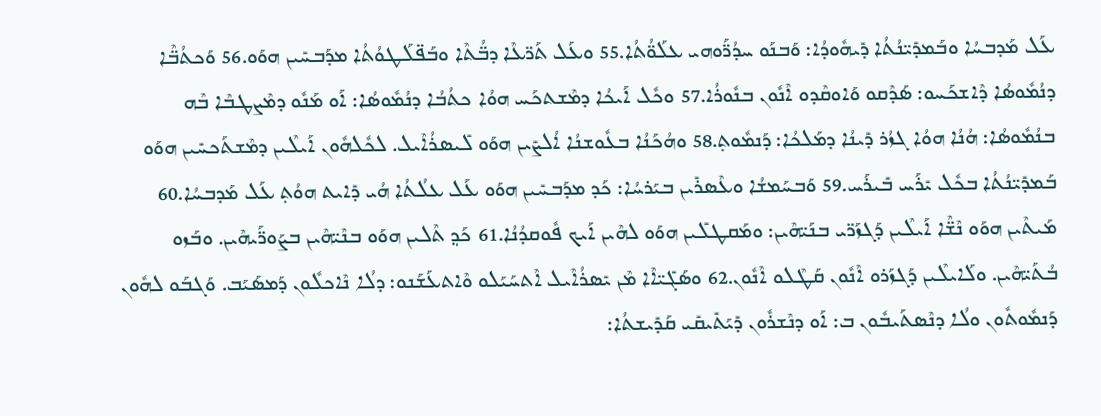ܥܰܠ ܡܰܕܒܚܳܐ ܘܒܰܡܕܺܝ̈ܢܳܬܳܐ ܕܺܝܗܽܘܕܳܐ: ܘܰܒܢܰܘ ܚܕܳܖ̈ܰܘܗܝ ܥܠܰܘ̈ܳܬܳܐ.55 ܘܥܰܠ ܬܰܪ̈ܥܶܐ ܕܒ̈ܳܬܶܐ ܘܒܰܦ̈ܠܰܛܘܳܬܳܐ ܡܕܰܒܚܺܝܢ ܗܘܰܘ.56 ܘܰܟܬܳܒ̈ܶܐ ܕܢܳܡܽܘܣܳܐ ܕܶܐܫܟܰܚܘ: ܣܰܕܶܩܘ ܘܰܐܘܩܶܕܘ ܐܶܢܽܘܢ ܒܢܽܘܪܳܐ.57 ܘܟܽܠ ܐܰܝܟܳܐ ܕܡܶܫܬܟܰܚ ܗܘܳܐ ܟܬܳܒܳܐ ܕܢܳܡܽܘܣܳܐ: ܐܰܘ ܡܰܢܽܘ ܕܡܶܨܛܒܶܐ ܒܶܗ ܒܢܳܡܽܘܣܳܐ: ܗܳܢܳܐ ܗܘܳܐ ܓܙܳܪ ܕܺܝܢܳܐ ܕܡܰܠܟܳܐ: ܕܰܢܡܽܘܬ݂.58 ܘܗܳܟܰܢܳܐ ܒܥܽܘܫܢܳܐ ܐܳܠܨܺܝܢ ܗܘܰܘ ܠܺܝܣܪܳܐܶܝܠ. ܠܟܽܠܗܽܘܢ ܐܰܝܠܶܝܢ ܕܡܶܫܬܰܟܚܺܝܢ ܗܘܰܘ ܒܰܡܕܺܝ̈ܢܳܬܳܐ ܒܟܽܠ ܝܺܪܰܚ ܒܺܝܪܰܚ.59 ܘܰܒܚܰܡܫܳܐ ܘܥܶܣܪܺܝܢ ܒܝܰܪܚܳܐ: ܟܰܕ ܡܕܰܒܚܺܝܢ ܗܘܰܘ ܥܰܠ ܥܠܳܬܳܐ ܗܳܝ ܕܺܐܝܬ ܗܘܳܬ݂ ܥܰܠ ܡܰܕܒܚܳܐ.60 ܡܰܝܬܶܝܢ ܗܘܰܘ ܢܶܫ̈ܶܐ ܐܰܝܠܶܝܢ ܕܰܓܙܰܪ̈ܝ ܒܢܰܝ̈ܗܶܝܢ: ܘܡܰܩܛܠܺܝܢ ܗܘܰܘ ܠܗܶܝܢ ܐܰܝܟ ܦܽܘܩܕܳܢܳܐ.61 ܟܰܕ݂ ܬܶܠܝܢ ܗܘܰܘ ܒܢܶܝ̈ܗܶܝܢ ܒܨܰܘܖ̈ܰܝܗܶܝܢ. ܘܒܰܙܘ ܒܳܬܰܝ̈ܗܶܝܢ. ܘܠܰܐܝܠܶܝܢ ܕܰܓܙܰܪܘ ܐܶܢܽܘܢ ܩܰܛܶܠܘ ܐܶܢܽܘܢ.62 ܘܣܰܓܺܝ̈ܐܶܐ ܡܶܢ ܝܺܣܪܳܐܶܝܠ ܐܶܬܚܰܝܰܠܘ ܘܶܐܬܥܰܫܰܢܘ: ܕܠܳܐ ܢܶܐܟܠܽܘܢ ܕܰܡܣܰܝܰܒ. ܘܰܓܒܰܘ ܠܗܽܘܢ ܕܰܢܡܽܘܬܽܘܢ ܘܠܳܐ ܕܢܶܣܬܰܝܒܽܘܢ ܒ: ܐܰܘ ܕܢܶܫܪܽܘܢ ܕܺܝܰܬܺܝܩܺܝ ܩܰܕܺܝܫܬܳܐ: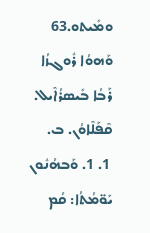ܘܡܺܝܬܘ.63 ܘܰܗܘܳܐ ܪܽܘܓܙܳܐ ܪܰܒܳܐ ܒܺܝܣܪܳܐܶܝܠ.
ܩܶܦܰܠܶܐܘܳܢ. ܒ.
 1. 1. ܘܰܒܗܳܢܽܘܢ ܝܰܘ̈ܡܳܬܳܐ: ܩܳܡ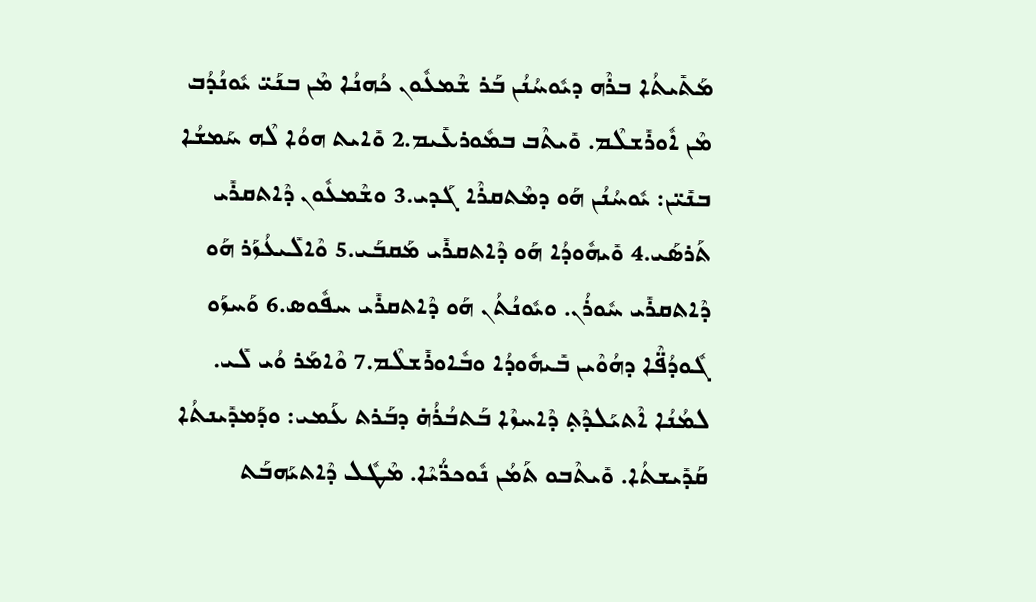ܡܰܬܺܝܬܳܐ ܒܪܶܗ ܕܝܽܘܚܳܢܳܢ ܒܰܪ ܫܶܡܥܽܘܢ ܟܳܗܢܳܐ ܡܶܢ ܒܢܰܝ̈ ܝܽܘܢܳܕܳܒ ܡܶܢ ܐܽܘܪܺܫܠܶܡ. ܘܺܝܬܶܒ ܒܡܽܘܪܥܺܝܡ.2 ܘܺܐܝܬ ܗܘܳܐ ܠܶܗ ܚܰܡܫܳܐ ܒܢܺܝ̈ܢ: ܝܽܘܚܳܢܳܢ ܗܰܘ ܕܡܶܬܩܪܶܐ ܓܰܕܝ.3 ܘܫܶܡܥܽܘܢ ܕܶܐܬܩܪܺܝ ܬܰܪܣܰܝ.4 ܘܺܝܗܽܘܕܳܐ ܗܰܘ ܕܶܐܬܩܪܺܝ ܡܰܩܒܰܝ.5 ܘܶܐܠܺܝܥܳܙܰܪ ܗܰܘ ܕܶܐܬܩܪܺܝ ܚܽܘܪܳܢ. ܘܝܽܘܢܳܬܳܢ ܗܰܘ ܕܶܐܬܩܪܺܝ ܚܦܽܘܣ.6 ܘܰܚܙܰܘ ܓܽܘܕܳܦ̈ܶܐ ܕܗܳܘܶܝܢ ܒܺܝܗܽܘܕܳܐ ܘܒܽܐܘܪܺܫܠܶܡ.7 ܘܶܐܡܰܪ ܘܳܝ ܠܺܝ. ܠܡܳܢܳܐ ܐܶܬܝܰܠܕܶܬ݂ ܕܶܐܚܙܶܐ ܒܰܬܒܳܪܳܗ̇ ܕܒܰܪܬ ܥܰܡܝ: ܘܕܰܡܕܺܝܢܬܳܐ ܩܰܕܺܝܫܬܳܐ. ܘܺܝܬܶܒܘ ܬܰܡܳܢ ܢܽܘܟܪ̈ܳܝܶܐ. ܡܶܛܽܠ ܕܶܐܬܝܰܗܒܰܬ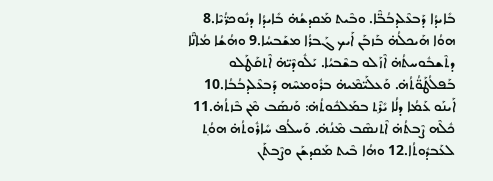ܒܺܐܝܕܳܐ ܕܰܒܥܶܠܕܒܳܒ̈ܶܐ. ܘܒܶܝܬ ܡܰܩܕܫܳܗ̇ ܒܺܐܝܕܳܐ ܕܢܽܘܟܪ̈ܳܝܶܐ.8 ܗܘܳܐ ܗܰܝܟܠܳܗ̇ ܒܰܙܒܰܢ ܐܰܝܟ ܓܰܒܪܳܐ ܡܫܰܒܚܳܐ.9 ܘܗܳܫܳܐ ܡܳܐܢ̈ܶܐ ܕܬܶܫܒܽܘܚܬܳܗ̇ ܐܶܙܰܠܘ ܒܫܶܒܝܳܐ. ܝܰܠܽܘܕܶܝ̈ܗ̇ ܐܶܬܩܰܛܰܠܘ ܒܰܦܠܳܛܰܘ̈ܳܬܳܗ̇. ܘܰܥܠܰܝ̈ܡܶܝܗ̇ ܒܪܽܘܡܚܶܗ ܕܰܒܥܶܠܕܒܳܒܳܐ.10 ܐܰܝܢܰܘ ܥܰܡܳܐ ܕܠܳܐ ܝܺܪܶܬ݂ ܒܡܰܠܟܽܘܬܳܗ̇: ܘܰܢܣܰܒ ܡܶܢ ܒܶܙܬܳܗ̇.11 ܟܽܠܶܗ ܨܶܒܬܳܗ̇ ܐܶܬܢܣܶܒ ܡܶܢܳܗ̇. ܘܰܚܠܳܦ ܚܺܐܪܽܘܬܳܗ̇ ܗܘܳܬ݂ ܠܥܰܒܕܽܘܬܳܐ.12 ܘܗܳܐ ܒܶܝܬ ܡܰܩܕܫܰܢ ܘܨܶܒܬܰܢ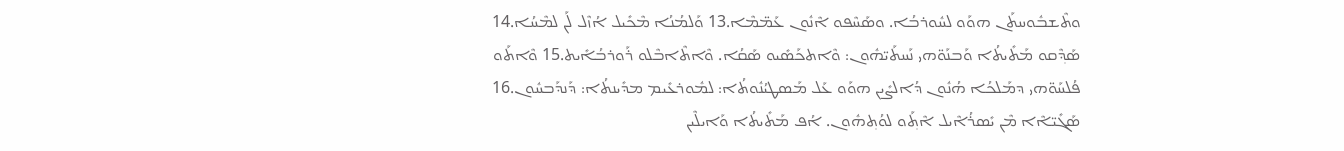ܘܬܶܫܒܽܘܚܬܰܢ ܗܘܰܘ ܠܚܽܘܪܒܳܐ. ܘܣܰܚܶܦܘ ܐܶܢܽܘܢ ܥܰܡ̈ܡܶܐ.13 ܘܰܠܡܳܢܳܐ ܡܶܟܺܝܠ ܐܳܙܶܠ ܠܰܢ ܠܡܶܚܳܐ.14 ܣܰܕ݂ܶܩܘ ܡܰܬܺܝܬܳܐ ܘܰܒܢܰܘ̈ܗܝ ܢܰܚܬܰܝ̈ܗܽܘܢ: ܘܶܐܬܟܰܣܺܝܘ ܣܰܩܳܐ. ܘܶܐܬܶܐܒܶܠܘ ܪܰܘܪܒܳܐܺܝܬ.15 ܘܶܐܬܰܘ ܦܳܠܚܰܘ̈ܗܝ ܕܡܰܠܟܳܐ ܗܳܢܽܘܢ ܕܳܐܠܨܺܝܢ ܗܘܰܘ ܥܰܠ ܡܰܣܛܝܳܢܽܘܬܳܐ: ܠܡܽܘܪܥܺܝܡ ܡܕܺܝܢܬܳܐ: ܕܰܢܕܰܒܚܽܘܢ.16 ܣܰܓܺܝ̈ܐܶܐ ܡܶܢ ܝܺܣܪܳܐܶܝܠ ܐܶܬ݂ܰܘ ܠܘܳܬ݂ܗܽܘܢ. ܐܳܦ ܡܰܬܺܝܬܳܐ ܘܰܐܝܠܶܝܢ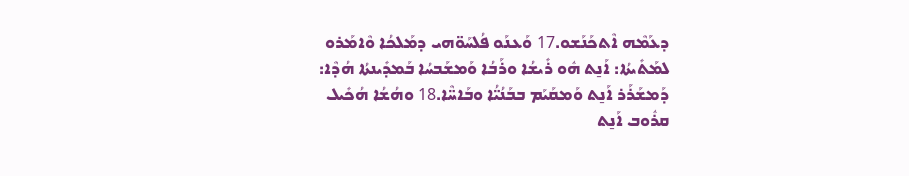ܕܥܰܡܶܗ ܐܶܬܟܰܢܰܫܘ.17 ܘܰܥܢܰܘ ܦܳܠܚܰܘ̈ܗܝ ܕܡܰܠܟܳܐ ܘܶܐܡܰܪܘ ܠܡܰܬܺܝܬܳܐ: ܐܰܢ̱ܬ ܗܽܘ ܪܺܝܫܳܐ ܘܪܰܒܳܐ ܘܰܡܫܰܒܚܳܐ ܒܰܡܕܺܝܢܬܳܐ ܗܳܕܶܐ: ܕܰܡܫܰܪܰܪ ܐܰܢ̱ܬ ܘܰܡܩܰܝܰܡ ܒܒܰܢܳܝ̈ܳܐ ܘܒܰܐܚ̈ܶܐ.18 ܘܗܳܫܳܐ ܗܳܟܺܝܠ ܩܪܽܘܒ ܐܰܢ̱ܬ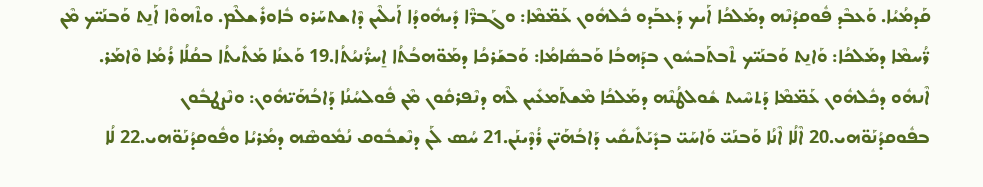ܩܰܕܡܳܝܳܐ. ܘܰܥܒܶܕ ܦܽܘܩܕܳܢܶܗ ܕܡܰܠܟܳܐ ܐܰܝܟ ܕܰܥܒܰܕܘ ܟܽܠܗܽܘܢ ܥܰܡ̈ܡܶܐ: ܘܓܰܒܖ̈ܶܐ ܕܺܝܗܽܘܕܳܐ ܐܰܝܠܶܝܢ ܕܶܐܫܬܚܰܪܘ ܒܽܐܘܪܺܫܠܶܡ. ܘܬܶܗܘܶܐ ܐܰܢ̱ܬ ܘܰܒܢܰܝ̈ܟ ܡܶܢ ܪ̈ܳܚܡܶܐ ܕܡܰܠܟܳܐ: ܘܰܐܢ̱ܬ ܘܰܒܢܰܝ̈ܟ ܬܶܒܬܰܒܚܽܘܢ ܒܕܰܗܒܳܐ ܘܰܒܣܺܐܡܳܐ: ܘܰܒܫܰܪܟܳܐ ܕܡܰܘ̈ܗܒܳܬܳܐ ܐ̱ܚܪ̈ܳܢܝܳܬܳܐ.19 ܘܰܥܢܳܐ ܡܰܬܺܝܬܳܐ ܒܩܳܠܳܐ ܪܳܡܳܐ ܘܶܐܡܰܪ. ܐܶܢܗܽܘ ܕܟܽܠܗܽܘܢ ܥܰܡ̈ܡܶܐ ܕܰܬܚܶܝܬ ܫܽܘܠܛܳܢܶܗ ܕܡܰܠܟܳܐ ܡܶܫܬܰܡܥܺܝܢ ܠܶܗ ܕܢܶܦܪܩܽܘܢ ܡܶܢ ܦܽܘܠܚܳܢܳܐ ܕܰܐܒܳܗܰܝ̈ܗܽܘܢ: ܘܢܶܨܛܒܽܘܢ ܒܦܽܘܩܕܳܢܰܘ̈ܗܝ.20 ܐܶܠܳܐ ܐܶܢܳܐ ܘܰܒܢܰܝ̈ ܘܰܐܚܰܝ̈ ܒܕܺܝܰܬܺܝܩܺܝ ܕܰܐܒܳܗܰܝ̈ܢ ܪܳܕܶܝܢܰܢ.21 ܚܳܣ ܠܰܢ ܕܢܶܫܒܽܘܩ ܢܳܡܽܘܣܶܗ ܕܡܳܪܝܳܐ ܘܦܽܘܩܕܳܢܰܘ̈ܗܝ.22 ܠܳܐ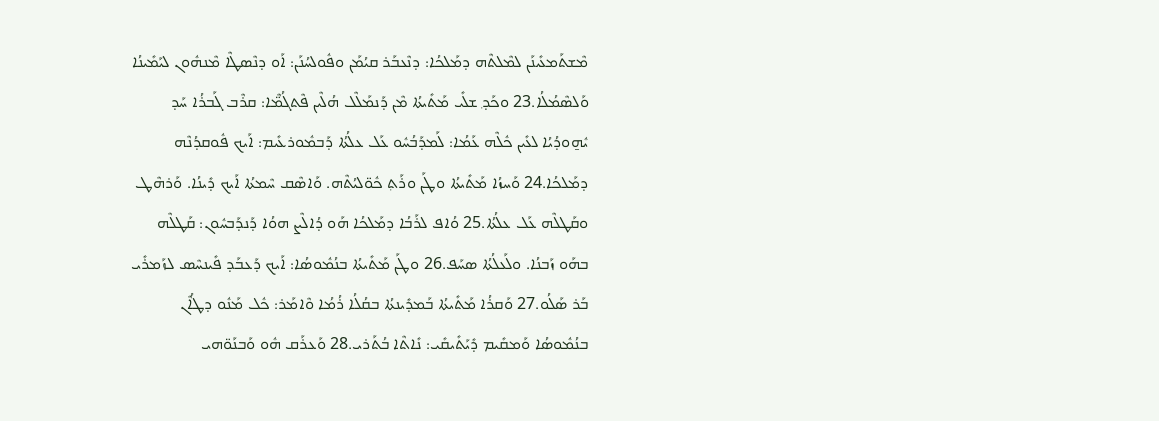ܡܶܫܬܰܡܥܺܝܢܰܢ ܠܡܶܠܬܶܗ ܕܡܰܠܟܳܐ: ܕܢܶܥܒܰܪ ܩܝܳܡܰܢ ܘܦܽܘܠܚܳܢܰܢ: ܐܰܘ ܕܢܶܣܛܶܐ ܡܶܢܗܽܘܢ ܠܝܰܡܺܝܢܳܐ ܘܰܠܣܶܡܳܠܳܐ.23 ܘܟܰܕ݂ ܫܠܺܝ ܡܰܬܺܝܬܳܐ ܡܶܢ ܕܰܢܡܰܠܶܠ ܗܳܠܶܝܢ ܦܶܬܓܳܡ̈ܶܐ: ܩܪܶܒ ܓܰܒܪܳܐ ܚܰܕ ܝܽܗ̱ܘܕܳܝܳܐ ܠܥܺܝܢ ܟܽܠܶܗ ܥܰܡܳܐ: ܠܰܡܕܰܒܳܚܽܘ ܥܰܠ ܥܠܳܬܳܐ ܕܰܒܡܽܘܪܥܺܝܡ: ܐܰܝܟ ܦܽܘܩܕܳܢܶܗ ܕܡܰܠܟܳܐ.24 ܘܰܚܙܳܐ ܡܰܬܺܝܬܳܐ ܘܛܰܢ ܘܪܰܬ݂ ܟܽܘ̈ܠܝܳܬܶܗ. ܘܰܐܣܶܩ ܚܶܡܬܳܐ ܐܰܝܟ ܕܺܝܢܳܐ. ܘܰܪܗܶܛ ܘܩܰܛܠܶܗ ܥܰܠ ܥܠܳܬܳܐ.25 ܘܳܐܦ ܠܪܰܒܳܐ ܕܡܰܠܟܳܐ ܗܰܘ ܕܳܐܠܶܨ ܗܘܳܐ ܕܰܢܕܰܒܚܽܘܢ: ܩܰܛܠܶܗ ܒܗܰܘ ܙܰܒܢܳܐ. ܘܠܰܥܠܳܬܳܐ ܣܚܰܦ.26 ܘܛܰܢ ܡܰܬܺܝܬܳܐ ܒܢܳܡܽܘܣܳܐ: ܐܰܝܟ ܕܰܥܒܰܕ ܦܺܝܢܚܶܣ ܠܙܰܡܪܺܝ ܒܰܪ ܣܰܠܳܘ.27 ܘܰܩܪܳܐ ܡܰܬܺܝܬܳܐ ܒܰܡܕܺܝܢܬܳܐ ܒܩܳܠܳܐ ܪܳܡܳܐ ܘܶܐܡܰܪ: ܟܽܠ ܡܰܢܽܘ ܕܛܳܐܶܢ ܒܢܳܡܽܘܣܳܐ ܘܰܡܩܺܝܡ ܕܺܝܰܬܺܝܩܺܝ: ܢܺܐܬܶܐ ܒܳܬܰܪܝ.28 ܘܰܥܪܰܩ ܗܽܘ ܘܰܒܢܰܘ̈ܗܝ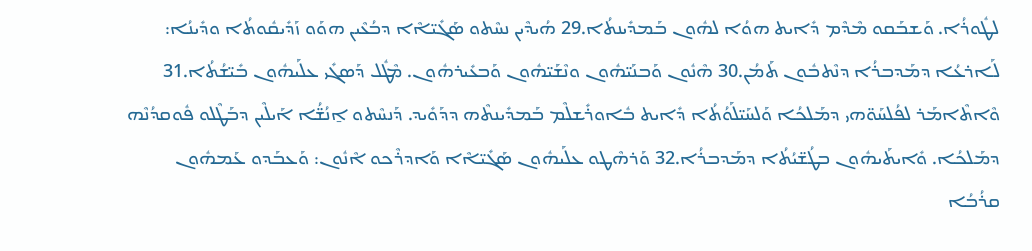ܠܛܽܘܪܳܐ. ܘܰܫܒܰܩܘ ܡܶܕܶܡ ܕܺܐܝܬ ܗܘܳܐ ܠܗܽܘܢ ܒܰܡܕܺܝܢܬܳܐ.29 ܗܳܝܕܶܝܢ ܢܚܶܬܘ ܣܰܓܺܝ̈ܐܶܐ ܕܒܳܥܶܝܢ ܗܘܰܘ ܙܰܕܺܝܩܽܘܬܳܐ ܘܕܺܝܢܳܐ: ܠܰܐܪܥܳܐ ܕܡܰܕܒܪܳܐ ܕܢܶܬܒܽܘܢ ܬܰܡܳܢ.30 ܗܶܢܽܘܢ ܘܰܒܢܰܝ̈ܗܽܘܢ ܘܢܶܫܰܝ̈ܗܽܘܢ ܘܰܒܥܺܝܪܗܽܘܢ. ܡܶܛܽܠ ܕܰܣܓܺܝ ܥܠܰܝܗܽܘܢ ܒܺܝ̈ܫܳܬܳܐ.31 ܘܶܐܬܶܐܡܰܪ ܠܦܳܠܚܰܘ̈ܗܝ ܕܡܰܠܟܳܐ ܘܰܠܚܰܝ̈ܠܰܘܳܬܳܐ ܕܺܐܝܬ ܒܽܐܘܪܺܫܠܶܡ ܒܰܡܕܺܝܢܬܶܗ ܕܕܰܘܺܝܕ. ܕܰܢܚܶܬܘ ܐ̱ܢܳܫ̈ܳܐ ܐܰܝܠܶܝܢ ܕܒܰܛܶܠܘ ܦܽܘܩܕܳܢܶܗ ܕܡܰܠܟܳܐ. ܘܺܐܝܬܰܝܗܽܘܢ ܒܛܳܫ̈ܝܳܬܳܐ ܕܡܰܕܒܪܳܐ.32 ܘܰܪܗܶܛܘ ܥܠܰܝܗܽܘܢ ܣܰܓܺܝ̈ܐܶܐ ܘܰܐܕܪܶܟܘ ܐܶܢܽܘܢ: ܘܰܥܒܰܕܘ ܥܰܡܗܽܘܢ ܩܪܳܒܳܐ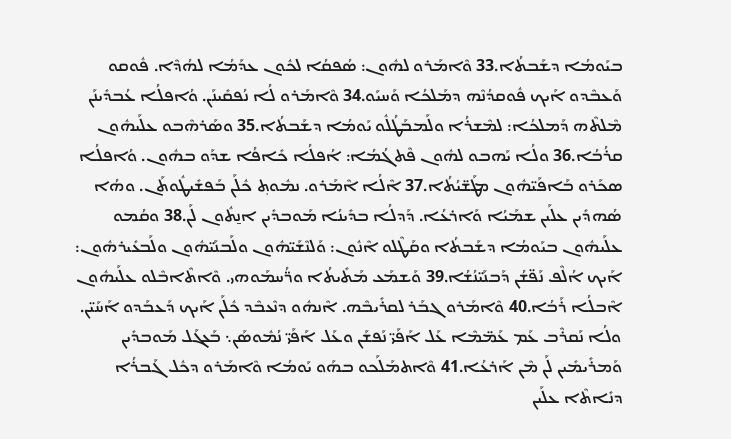ܒܝܰܘܡܳܐ ܕܫܰܒܬܳܐ.33 ܘܶܐܡܰܪܘ ܠܗܽܘܢ: ܣܳܦܩܳܐ ܠܟܽܘܢ ܥܕܰܡܳܐ ܠܗܳܕܶܐ. ܦܽܘܩܘ ܘܰܥܒܶܕܘ ܐܰܝܟ ܦܽܘܩܕܳܢܶܗ ܕܡܰܠܟܳܐ ܘܰܚܝܰܘ.34 ܘܶܐܡܰܪܘ ܠܳܐ ܢܳܦܩܺܝܢܰܢ. ܘܳܐܦܠܳܐ ܥܳܒܕܺܝܢܰܢ ܡܶܠܬܶܗ ܕܰܡܠܟܳܐ: ܠܡܶܫܪܳܐ ܘܠܰܡܒܰܛܳܠܽܘ ܝܰܘܡܳܐ ܕܫܰܒܬܳܐ.35 ܘܣܰܪܗܶܒܘ ܥܠܰܝܗܽܘܢ ܩܪܳܒܳܐ.36 ܘܠܳܐ ܝܰܗܒܘ ܠܗܽܘܢ ܦܶܬܓܳܡܳܐ: ܐܳܦܠܳܐ ܟܺܐܦܳܐ ܫܕܰܘ ܒܗܽܘܢ. ܘܳܐܦܠܳܐ ܣܟܰܪܘ ܒܰܐܦܰܝ̈ܗܽܘܢ ܡܛܰܫ̈ܝܳܬܳܐ.37 ܐܶܠܳܐ ܐܶܡܰܪܘ. ܢܡܽܘܬ݂ ܟܽܠܰܢ ܒܰܦܫܺܝܛܽܘܬܰܢ. ܘܗܳܐ ܣܳܗܕܺܝܢ ܥܠܰܝܢ ܫܡܰܝܳܐ ܘܰܐܪܥܳܐ. ܕܰܕܠܳܐ ܒܕܺܝܢܳܐ ܡܰܘܒܕܺܝܢ ܐܢ̱ܬܽܘܢ ܠܰܢ.38 ܘܩܳܡܘ ܥܠܰܝܗܽܘܢ ܒܝܰܘܡܳܐ ܕܫܰܒܬܳܐ ܘܩܰܛܶܠܘ ܐܶܢܽܘܢ: ܘܰܠܢܶܫܰܝ̈ܗܽܘܢ ܘܠܰܒܢܰܝ̈ܗܽܘܢ ܘܠܰܒܥܺܝܪܗܽܘܢ: ܐܰܝܟ ܐܳܠܶܦ ܢܰܦ̈ܫܳܢ ܕܰܒܢܰܝ̈ܢܳܫܳܐ.39 ܘܰܫܡܰܥ ܡܰܬܺܝܬܳܐ ܘܪ̈ܳܚܡܰܘܗܝ. ܘܶܐܬܶܐܒܶܠܘ ܥܠܰܝܗܽܘܢ ܐܶܒܠܳܐ ܪܰܒܳܐ.40 ܘܶܐܡܰܪܘ ܓܒܰܪ ܠܩܪܺܝܒܶܗ. ܐܶܢܗܽܘ ܕܢܶܥܒܶܕ ܟܽܠܰܢ ܐܰܝܟ ܕܰܥܒܰܕܘ ܐܰܚܰܝ̈ܢ. ܘܠܳܐ ܢܰܩܪܶܒ ܥܰܡ ܥܰܡ̈ܡܶܐ ܥܰܠ ܐܰܦܰܝ̈ ܢܰܦܫܰܢ ܘܥܰܠ ܐܰܦܰܝ̈ ܢܳܡܽܘܣܰܢ܆ ܒܰܥܓܰܠ ܡܰܘܒܕܺܝܢ ܘܰܡܪܺܝܡܺܝܢ ܠܰܢ ܡܶܢ ܐܰܪܥܳܐ.41 ܘܶܐܬܡܰܠܰܟܘ ܒܗܰܘ ܝܰܘܡܳܐ ܘܶܐܡܰܪܘ ܕܟܽܠ ܓܰܒܪܳܐ ܕܢܺܐܬܶܐ ܥܠܰܝܢ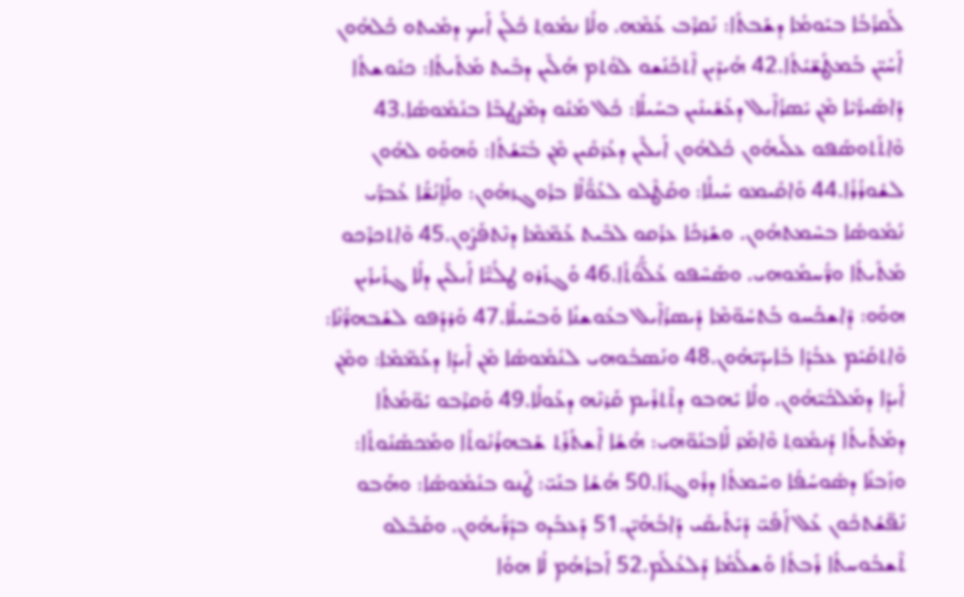ܠܰܩܪܳܒܳܐ ܒܝܰܘܡܳܐ ܕܫܰܒܬܳܐ: ܢܰܩܪܶܒ ܥܰܡܶܗ. ܘܠܳܐ ܢܡܽܘܬ݂ ܟܽܠܰܢ ܐܰܝܟ ܕܡܺܝܬܘ ܟܽܠܗܽܘܢ ܐܰܚܰܝ̈ܢ ܒܰܡܛܰܫ̈ܝܳܬܳܐ.42 ܗܳܝܕܶܝܢ ܐܶܬܟܰܢܰܫܘ ܠܘܳܬܡ ܗܳܠܶܝܢ ܕܒܶܝܬ ܡܰܬܺܝܬܳܐ: ܟܢܽܘܫܬܳܐ ܕܰܐܣܺܝܪ̈ܳܝܶܐ ܡܶܢ ܝܺܣܪܳܐܶܝܠ ܕܥܰܫܺܝܢܺܝܢ ܒܚܰܝܠܳܐ: ܟܽܠ ܡܰܢܽܘ ܕܡܶܨܛܒܶܐ ܒܢܳܡܽܘܣܳܐ.43 ܘܶܐܬܰܬܘܣܰܦܘ ܥܠܰܝܗܽܘܢ ܟܽܠܗܽܘܢ ܐܰܝܠܶܝܢ ܕܥܳܪܩܺܝܢ ܡܶܢ ܒܺܝ̈ܫܳܬܳܐ: ܘܰܗܘܰܘ ܠܗܽܘܢ ܠܫܽܘܪܳܪܳܐ.44 ܘܰܐܩܺܝܡܘ ܚܰܝܠܳܐ: ܘܩܰܛܶܠܘ ܠܥܰܘ̈ܳܠܶܐ ܒܪܽܘܓܙܗܽܘܢ: ܘܠܰܐ̱ܢܳܫ̈ܳܐ ܥܳܒܖ̈ܰܝ ܢܳܡܽܘܣܳܐ ܒܚܶܡܬܗܽܘܢ. ܘܫܰܪܟܳܐ ܥܪܰܩܘ ܠܒܶܝܬ ܥܰܡ̈ܡܶܐ ܕܢܶܬܦܰܨܽܘܢ.45 ܘܶܐܬܟܪܶܟܘ ܡܰܬܺܝܬܳܐ ܘܪ̈ܳܚܡܰܘܗܝ. ܘܣܰܚܶܦܘ ܥܳܠ̈ܰܘܳܬܳܐ.46 ܘܰܓܙܰܪܘ ܛܠܳܝ̈ܶܐ ܐܰܝܠܶܝܢ ܕܠܳܐ ܓܙܺܝܪܺܝܢ ܗܘܰܘ: ܕܶܐܫܟܰܚܘ ܒܰܬܚܽܘ̈ܡܶܐ ܕܺܝܣܪܳܐܶܝܠ ܒܥܽܘܫܢܳܐ ܘܰܒܚܰܝܠܳܐ.47 ܘܰܪܕܰܦܘ ܠܫܰܒܗܪ̈ܳܢܶܐ: ܘܶܐܬܩܰܝܰܡ ܥܒܳܕܳܐ ܒܺܐܝܕܰܝ̈ܗܽܘܢ.48 ܘܢܰܣܒܽܘܗܝ ܠܢܳܡܽܘܣܳܐ ܡܶܢ ܐܺܝܕܳܐ ܕܥܰܡ̈ܡܶܐ: ܘܡܶܢ ܐܺܝܕܳܐ ܕܡܰܠܟܰܝ̈ܗܽܘܢ. ܘܠܳܐ ܝܰܗܒܘ ܕܬܶܬܪܺܝܡ ܩܰܪܢܶܗ ܕܥܰܘܠܳܐ.49 ܘܰܩܪܶܒܘ ܝܰܘ̈ܡܳܬܳܐ ܕܡܰܬܺܝܬܳܐ ܕܰܢܡܽܘܬ݂ ܘܶܐܡܰܪ ܠܰܐܒܢܰܘ̈ܗܝ: ܗܳܫܳܐ ܐܶܫܬܰܪܰܬ݂ ܫܰܒܗܪܳܢܽܘܬܳܐ ܘܡܰܟܣܳܢܽܘܬܳܐ: ܘܙܰܒܢܳܐ ܕܣܽܘܚܳܦܳܐ ܘܚܶܡܬܳܐ ܕܪܽܘܓܙܳܐ.50 ܗܳܫܳܐ ܒܢܰܝ̈: ܛܰܢܘ ܒܢܳܡܽܘܣܳܐ: ܘܗܰܒܘ ܢܰܦ̈ܫܳܬܟܽܘܢ ܥܰܠ ܐܰܦܰܝ̈ ܕܺܝܰܬܺܝܩܺܝ ܕܰܐܒܳܗܰܝ̈ܢ.51 ܕܰܥܒܰܕܘ ܒܕܳܖ̈ܰܝܗܽܘܢ. ܘܩܰܒܶܠܘ ܬܶܫܒܽܘܚܬܳܐ ܪܰܒܬܳܐ ܘܰܫܠܳܡܳܐ ܕܰܠܥܳܠܰܡ.52 ܐܰܒܪܳܗܳܡ ܠܳܐ ܗܘܳܐ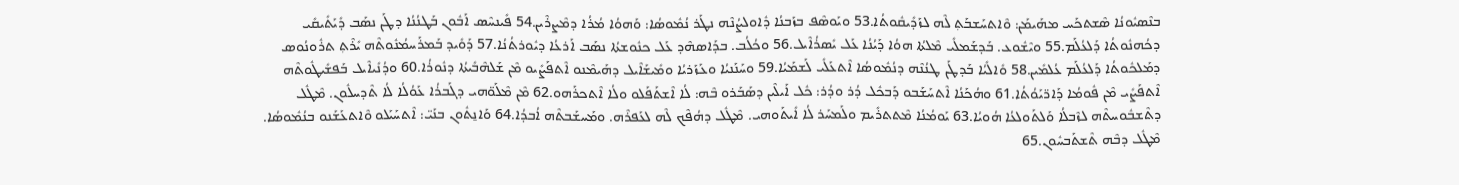ܒܢܶܣܝܽܘܢܳܐ ܣܶܫܬܟܰܚ ܡܗܰܝܡܰܢ: ܘܶܐܬܚܰܫܒܰܬ݂ ܠܶܗ ܠܙܰܕܺܝܩܽܘܬܳܐ.53 ܘܝܰܘܣܶܦ ܒܙܰܒܢܳܐ ܕܽܐܘܠܨܳܢܶܗ ܢܛܰܪ ܢܳܡܽܘܣܳܐ: ܘܰܗܘܳܐ ܡܳܪܳܐ ܕܡܶܨܪܶܝܢ.54 ܦܺܝܢܚܶܣ ܐܰܒܽܘܢ ܒܰܛܢܳܢܳܐ ܕܛܰܢ ܢܣܰܒ ܕܺܝܰܬܺܝܩܺܝ ܕܟܳܗܢܽܘܬܳܐ ܕܰܠܥܳܠܰܡ.55 ܘܝܶܫܽܘܥ. ܒܰܕܫܰܡܠܺܝ ܡܶܠܬܳܐ ܗܘܳܐ ܕܰܝܳܢܳܐ ܥܰܠ ܝܺܣܪܳܐܶܝܠ.56 ܘܟܳܠܳܒ. ܒܕܰܐܣܗܶܕ ܥܰܠ ܟܢܽܘܫܬܳܐ ܢܣܰܒ ܐܰܪܥܳܐ ܕܝܽܘܪܬܳܢܳܐ.57 ܕܰܘܺܝܕ ܒܰܡܪܰܚܡܳܢܽܘܬܶܗ ܝܺܪܶܬ݂ ܬܪܽܘܢܳܘܣ ܕܡܰܠܟܽܘܬܳܐ ܕܰܠܥܳܠܰܡ ܥܳܠܡܺܝܢ.58 ܘܺܐܠܺܝܳܐ ܒܰܕܛܰܢ ܛܢܳܢܶܗ ܕܢܳܡܽܘܣܳܐ ܐܶܬܥܰܠܺܝ ܠܰܫܡܰܝܳܐ.59 ܘܚܰܢܰܢܝܳܐ ܘܥܰܙܰܪܝܳܐ ܘܡܺܝܫܰܐܶܝܠ ܕܗܰܝܡܶܢܘ ܐܶܬܦܰܨܺܝܘ ܡܶܢ ܫܰܠܗܶܒܺܝܬܳܐ ܕܢܽܘܪܳܐ.60 ܘܕܳܢܺܝܐܶܝܠ ܒܰܦܫܺܝܛܽܘܬܶܗ ܐܶܬܦܰܨܺܝ ܡܶܢ ܦܽܘܡܳܐ ܕܰܐܪ̈ܝܰܘܳܬܳܐ.61 ܘܗܳܟܰܢܳܐ ܐܶܬܚܰܫܰܒܘ ܕܰܒܟܽܠ ܕܳܪ ܘܕܳܪ: ܟܽܠ ܐܰܝܠܶܝܢ ܕܣܰܒܰܪܘ ܒܶܗ: ܠܳܐ ܐܶܫܬܰܦܰܠܘ ܘܠܳܐ ܐܶܬܟܪܰܗܘ.62 ܡܶܢ ܡܶܠܰܘ̈ܗܝ ܕܓܰܒܪܳܐ ܥܰܘܳܠܳܐ ܠܳܐ ܬܶܕܚܠܽܘܢ. ܡܶܛܽܠ ܕܬܶܫܒܽܘܚܬܶܗ ܠܙܶܒܠܳܐ ܘܰܠܬܰܘܠܥܳܐ ܗܳܘܝܳܐ.63 ܝܰܘܡܳܢܳܐ ܡܶܬܬܪܺܝܡ ܘܠܰܡܚܰܪ ܠܳܐ ܐܺܝܬܰܘܗܝ. ܡܶܛܽܠ ܕܗܳܦܶܟ ܠܶܗ ܠܥܰܦܪܶܗ. ܘܡܰܚܫܰܒܬܶܗ ܐܳܒܕܳܐ.64 ܘܰܐܢ̱ܬܽܘܢ ܒܢܰܝ̈: ܐܶܬܚܰܝܰܠܘ ܘܶܐܬܥܰܫܰܢܘ ܒܢܳܡܽܘܣܳܐ. ܡܶܛܽܠ ܕܒܶܗ ܬܶܫܬܰܒܚܽܘܢ.65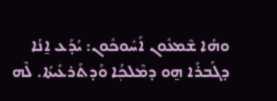ܘܗܳܐ ܫܶܡܥܽܘܢ ܐܰܚܽܘܟܽܘܢ: ܝܳܕܰܥ ܐ̱ܢܳܐ ܕܓܰܒܪܰܐ ܗ̱ܘ ܕܡܶܠܟ݂ܳܐ ܘܰܕܬܰܪܥܺܝܬܳܐ. ܠܶܗ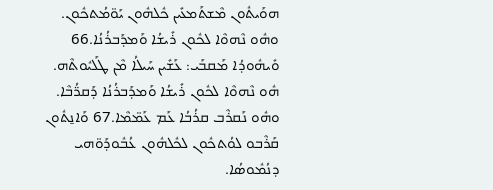ܗܘܰܝܬܽܘܢ ܡܶܫܬܰܡܥܺܝܢ ܟܽܠܗܽܘܢ ܝܰܘ̈ܡܳܬܟܽܘܢ. ܘܗܽܘ ܢܶܗܘܶܐ ܠܟܽܘܢ ܪܺܝܫܳܐ ܘܰܡܕܰܒܪܳܢܳܐ.66 ܘܺܝܗܽܘܕܳܐ ܡܰܩܒܰܝ: ܥܰܫܺܝܢ ܚܰܝܠܳܐ ܡܶܢ ܛܰܠܝܽܘܬܶܗ. ܗܽܘ ܢܶܗܘܶܐ ܠܟܽܘܢ ܪܺܝܫܳܐ ܘܰܡܕܰܒܪܳܢܳܐ ܕܰܩܪ̈ܳܒܶܐ. ܘܗܽܘ ܢܰܩܪܶܒ ܩܪܳܒܳܐ ܥܰܡ ܥܰܡ̈ܡܶܐ.67 ܘܰܐܢ̱ܬܽܘܢ ܩܰܪܶܒܘ ܠܘܳܬܟܽܘܢ ܠܟܽܠܗܽܘܢ ܥܳܒܽܘܕܰܘ̈ܗܝ ܕܢܳܡܽܘܣܳܐ.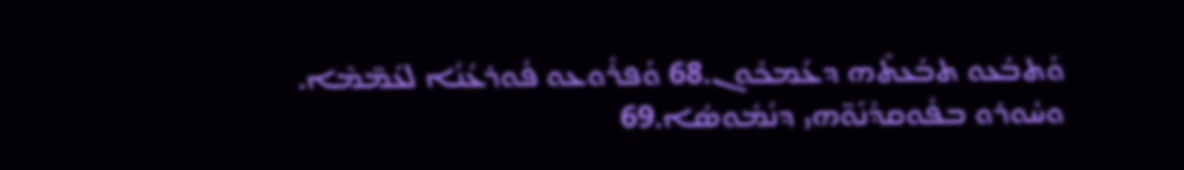ܘܰܬܒܰܥܘ ܬܒܰܥܬܶܗ ܕܥܰܡܟܽܘܢ.68 ܘܰܦܪܽܘܥܘ ܦܽܘܪܥܳܢܳܐ ܠܥܰܡ̈ܡܶܐ. ܘܚܽܘܪܘ ܒܦܽܘܩܕܳܢܰܘ̈ܗܝ ܕܢܳܡܽܘܣܳܐ.69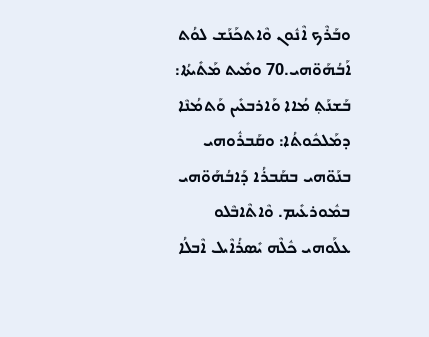ܘܒܰܪܶܟ ܐܶܢܽܘܢ ܘܶܐܬܟܰܢܰܫ ܠܘܳܬ ܐܰܒܳܗܰܘ̈ܗܝ.70 ܘܡܺܝܬ ܡܰܬܺܝܬܳܐ: ܒܰܫܢܰܬ݂ ܡܳܐܐ ܘܰܐܪܒܥܺܝܢ ܘܰܬܡܳܢܶܐ ܕܡܰܠܟܽܘܬܳܐ: ܘܩܰܒܪܽܘܗܝ ܒܢܰܘ̈ܗܝ ܒܩܰܒܪܳܐ ܕܰܐܒܳܗܰܘ̈ܗܝ ܒܡܽܘܪܥܺܝܡ. ܘܶܐܬܶܐܒܶܠܘ ܥܠܰܘܗܝ ܟܽܠܶܗ ܝܺܣܪܳܐܶܝܠ ܐܶܒܠܳܐ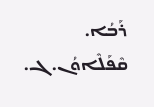ܪܰܒܳܐ.
ܩܶܦܰܠܶܐܘܳܢ. ܓ.